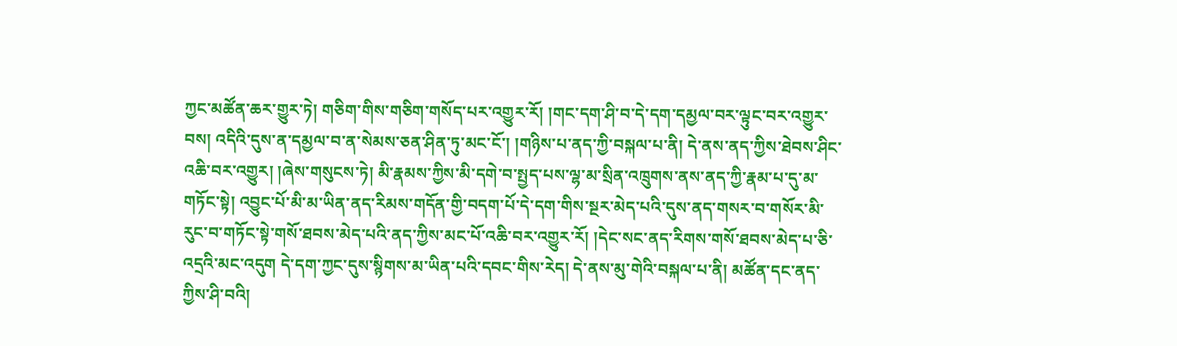ཀྱང་མཚོན་ཆར་གྱུར་ཏེ། གཅིག་གིས་གཅིག་གསོད་པར་འགྱུར་རོ། །གང་དག་ཤི་བ་དེ་དག་དམྱལ་བར་ལྟུང་བར་འགྱུར་བས། འདིའི་དུས་ན་དམྱལ་བ་ན་སེམས་ཅན་ཤིན་ཏུ་མང་ངོ་། །གཉིས་པ་ནད་ཀྱི་བསྐལ་པ་ནི། དེ་ནས་ནད་ཀྱིས་ཐེབས་ཤིང་འཆི་བར་འགྱུར། །ཞེས་གསུངས་ཏེ། མི་རྣམས་ཀྱིས་མི་དགེ་བ་སྤྱད་པས་ལྷ་མ་སྲིན་འཁྲུགས་ནས་ནད་ཀྱི་རྣམ་པ་དུ་མ་གཏོང་སྟེ། འབྱུང་པོ་མི་མ་ཡིན་ནད་རིམས་གདོན་གྱི་བདག་པོ་དེ་དག་གིས་སྔར་མེད་པའི་དུས་ནད་གསར་བ་གསོར་མི་རུང་བ་གཏོང་སྟེ་གསོ་ཐབས་མེད་པའི་ནད་ཀྱིས་མང་པོ་འཆི་བར་འགྱུར་རོ། །དེང་སང་ནད་རིགས་གསོ་ཐབས་མེད་པ་ཅི་འདྲའི་མང་འདུག དེ་དག་ཀྱང་དུས་སྙིགས་མ་ཡིན་པའི་དབང་གིས་རེད། དེ་ནས་མུ་གེའི་བསྐལ་པ་ནི། མཚོན་དང་ནད་ཀྱིས་ཤི་བའི།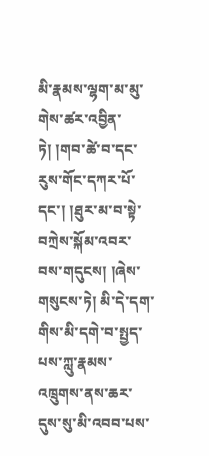མི་རྣམས་ལྷག་མ་མུ་གེས་ཚར་འབྱིན་ཏེ། །གབ་ཚེ་བ་དང་རུས་གོང་དཀར་པོ་དང་། །ཐུར་མ་བ་སྟེ་བཀྲེས་སྐོམ་འབར་བས་གདུངས། །ཞེས་གསུངས་ཏེ། མི་དེ་དག་གིས་མི་དགེ་བ་སྤྱད་པས་ཀླུ་རྣམས་འཁྲུགས་ནས་ཆར་དུས་སུ་མི་འབབ་པས་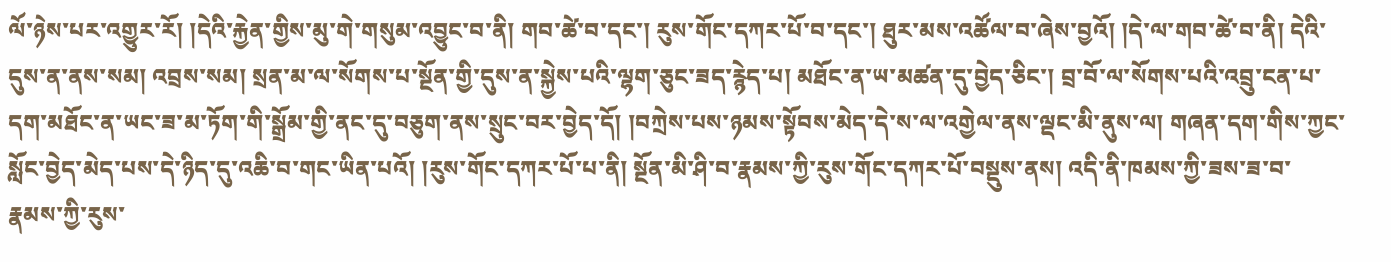ལོ་ཉེས་པར་འགྱུར་རོ། །དེའི་རྐྱེན་གྱིས་མུ་གེ་གསུམ་འབྱུང་བ་ནི། གབ་ཚེ་བ་དང་། རུས་གོང་དཀར་པོ་བ་དང་། ཐུར་མས་འཚོལ་བ་ཞེས་བྱའོ། །དེ་ལ་གབ་ཚེ་བ་ནི། དེའི་དུས་ན་ནས་སམ། འབྲས་སམ། སྲན་མ་ལ་སོགས་པ་སྔོན་གྱི་དུས་ན་སྐྱེས་པའི་ལྷག་ཅུང་ཟད་རྙེད་པ། མཐོང་ན་ཡ་མཚན་དུ་བྱེད་ཅིང་། བྲ་བོ་ལ་སོགས་པའི་འབྲུ་ངན་པ་དག་མཐོང་ན་ཡང་ཟ་མ་ཏོག་གི་སྒྲོམ་གྱི་ནང་དུ་བཅུག་ནས་སྲུང་བར་བྱེད་དོ། །བཀྲེས་པས་ཉམས་སྟོབས་མེད་དེ་ས་ལ་འགྱེལ་ནས་ལྡང་མི་ནུས་ལ། གཞན་དག་གིས་ཀྱང་སློང་བྱེད་མེད་པས་དེ་ཉིད་དུ་འཆི་བ་གང་ཡིན་པའོ། །རུས་གོང་དཀར་པོ་པ་ནི། སྔོན་མི་ཤི་བ་རྣམས་ཀྱི་རུས་གོང་དཀར་པོ་བསྡུས་ནས། འདི་ནི་ཁམས་ཀྱི་ཟས་ཟ་བ་རྣམས་ཀྱི་རུས་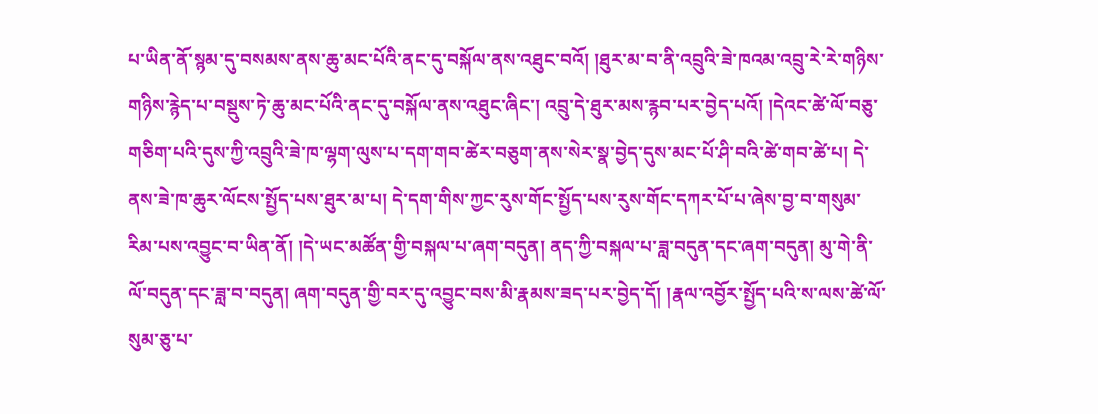པ་ཡིན་ནོ་སྙམ་དུ་བསམས་ནས་ཆུ་མང་པོའི་ནང་དུ་བསྐོལ་ནས་འཐུང་བའོ། །ཐུར་མ་བ་ནི་འབྲུའི་ཟེ་ཁའམ་འབྲུ་རེ་རེ་གཉིས་གཉིས་རྙེད་པ་བསྡུས་ཏེ་ཆུ་མང་པོའི་ནང་དུ་བསྐོལ་ནས་འཐུང་ཞིང་། འབྲུ་དེ་ཐུར་མས་རྙབ་པར་བྱེད་པའོ། །དེའང་ཚེ་ལོ་བཅུ་གཅིག་པའི་དུས་ཀྱི་འབྲུའི་ཟེ་ཁ་ལྷག་ལུས་པ་དག་གབ་ཚེར་བཅུག་ནས་སེར་སྣ་བྱེད་དུས་མང་པོ་ཤི་བའི་ཚེ་གབ་ཚེ་པ། དེ་ནས་ཟེ་ཁ་ཆུར་ལོངས་སྤྱོད་པས་ཐུར་མ་པ། དེ་དག་གིས་ཀྱང་རུས་གོང་སྤྱོད་པས་རུས་གོང་དཀར་པོ་པ་ཞེས་བྱ་བ་གསུམ་རིམ་པས་འབྱུང་བ་ཡིན་ནོ། །དེ་ཡང་མཚོན་གྱི་བསྐལ་པ་ཞག་བདུན། ནད་ཀྱི་བསྐལ་པ་ཟླ་བདུན་དང་ཞག་བདུན། མུ་གེ་ནི་ལོ་བདུན་དང་ཟླ་བ་བདུན། ཞག་བདུན་གྱི་བར་དུ་འབྱུང་བས་མི་རྣམས་ཟད་པར་བྱེད་དོ། །རྣལ་འབྱོར་སྤྱོད་པའི་ས་ལས་ཚེ་ལོ་སུམ་ཅུ་པ་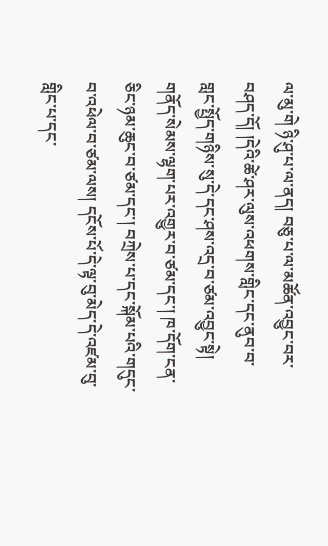ལ་མུ་གེ ཉི་ཤུ་པ་ལ་ནད། བཅུ་པ་ལ་མཚོན་འབྱུང་བར་བཤད་དོ། །དེའི་ཚེ་ཤར་ལུས་འཕགས་གླིང་དང་ནུབ་བ་གླང་སྤྱོད་གཉིས་སུ་དེ་དང་ཤས་འདྲ་བ་ཙམ་འབྱུང་སྟེ། གནོད་སེམས་ལྷག་པར་འགྱུར་བ་ཙམ་དང་། ཁ་དོག་ངན་ཅིང་ཉམ་ཆུང་བ་ཙམ་དང་། བཀྲེས་པ་དང་སྐོམ་པའི་གདུང་བ་འཕེལ་བ་ཙམ་ལས། དངོས་པོ་དེ་ལྟ་བུ་མེད་དེ་འཛམ་བུ་གླིང་པ་དང་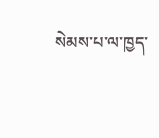སེམས་པ་ལ་ཁྱད་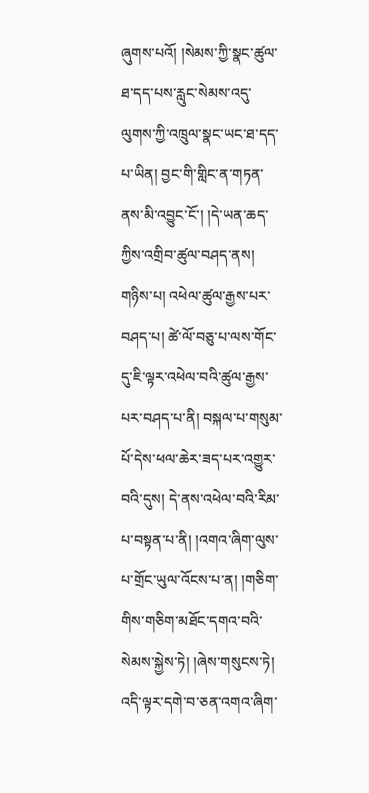ཞུགས་པའོ། །སེམས་ཀྱི་སྣང་ཚུལ་ཐ་དད་པས་རླུང་སེམས་འདུ་ལུགས་ཀྱི་འཁྲུལ་སྣང་ཡང་ཐ་དད་པ་ཡིན། བྱང་གི་གླིང་ན་གཏན་ནས་མི་འབྱུང་ངོ་། །དེ་ཡན་ཆད་ཀྱིས་འགྲིབ་ཚུལ་བཤད་ནས། གཉིས་པ། འཕེལ་ཚུལ་རྒྱས་པར་བཤད་པ། ཚེ་ལོ་བཅུ་པ་ལས་གོང་དུ་ཇི་ལྟར་འཕེལ་བའི་ཚུལ་རྒྱས་པར་བཤད་པ་ནི། བསྐལ་པ་གསུམ་པོ་དེས་ཕལ་ཆེར་ཟད་པར་འགྱུར་བའི་དུས། དེ་ནས་འཕེལ་བའི་རིམ་པ་བསྟན་པ་ནི། །འགའ་ཞིག་ལུས་པ་གྲོང་ཡུལ་འོངས་པ་ན། །གཅིག་གིས་གཅིག་མཐོང་དགའ་བའི་སེམས་སྐྱེས་ཏེ། །ཞེས་གསུངས་ཏེ། འདི་ལྟར་དགེ་བ་ཅན་འགའ་ཞིག་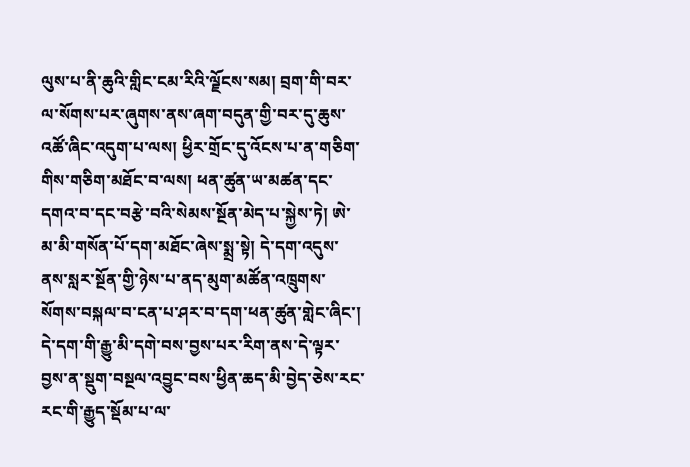ལུས་པ་ནི་ཆུའི་གླིང་ངམ་རིའི་ལྗོངས་སམ། བྲག་གི་བར་ལ་སོགས་པར་ཞུགས་ནས་ཞག་བདུན་གྱི་བར་དུ་ཆུས་འཚོ་ཞིང་འདུག་པ་ལས། ཕྱིར་གྲོང་དུ་འོངས་པ་ན་གཅིག་གིས་གཅིག་མཐོང་བ་ལས། ཕན་ཚུན་ཡ་མཚན་དང་དགའ་བ་དང་བརྩེ་བའི་སེམས་སྔོན་མེད་པ་སྐྱེས་ཏེ། ཨེ་མ་མི་གསོན་པོ་དག་མཐོང་ཞེས་སྨྲ་སྟེ། དེ་དག་འདུས་ནས་སླར་སྔོན་གྱི་ཉེས་པ་ནད་མུག་མཚོན་འཁྲུགས་སོགས་བསྐལ་བ་ངན་པ་ཤར་བ་དག་ཕན་ཚུན་གླེང་ཞིང་། དེ་དག་གི་རྒྱུ་མི་དགེ་བས་བྱས་པར་རིག་ནས་དེ་ལྟར་བྱས་ན་སྡུག་བསྔལ་འབྱུང་བས་ཕྱིན་ཆད་མི་བྱེད་ཅེས་རང་རང་གི་རྒྱུད་སྡོམ་པ་ལ་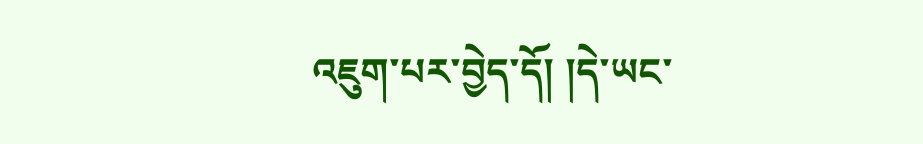འཇུག་པར་བྱེད་དོ། །དེ་ཡང་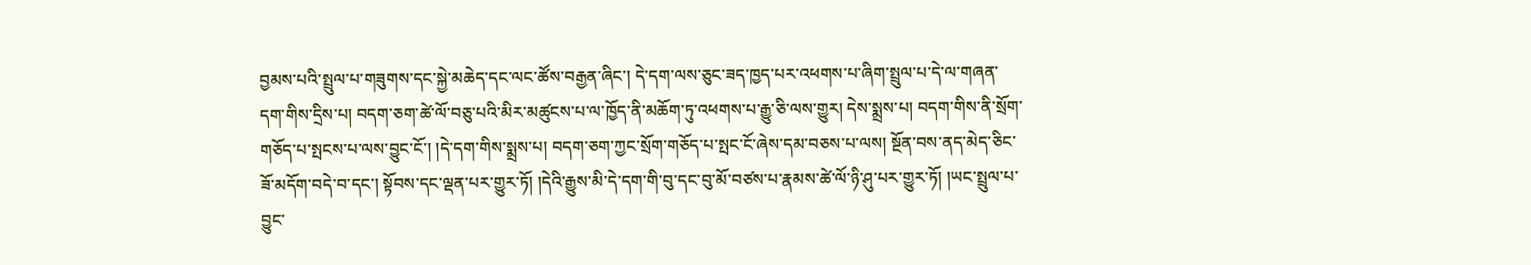བྱམས་པའི་སྤྲུལ་པ་གཟུགས་དང་སྐྱེ་མཆེད་དང་ལང་ཚོས་བརྒྱན་ཞིང་། དེ་དག་ལས་ཅུང་ཟད་ཁྱད་པར་འཕགས་པ་ཞིག་སྤྲུལ་པ་དེ་ལ་གཞན་དག་གིས་དྲིས་པ། བདག་ཅག་ཚེ་ལོ་བཅུ་པའི་མིར་མཚུངས་པ་ལ་ཁྱོད་ནི་མཆོག་ཏུ་འཕགས་པ་རྒྱུ་ཅི་ལས་གྱུར། དེས་སྨྲས་པ། བདག་གིས་ནི་སྲོག་གཅོད་པ་སྤངས་པ་ལས་བྱུང་ངོ་། །དེ་དག་གིས་སྨྲས་པ། བདག་ཅག་ཀྱང་སྲོག་གཅོད་པ་སྤང་ངོ་ཞེས་དམ་བཅས་པ་ལས། སྔོན་བས་ནད་མེད་ཅིང་ཟོ་མདོག་བདེ་བ་དང་། སྟོབས་དང་ལྡན་པར་གྱུར་ཏོ། །དེའི་རྒྱུས་མི་དེ་དག་གི་བུ་དང་བུ་མོ་བཙས་པ་རྣམས་ཚེ་ལོ་ཉི་ཤུ་པར་གྱུར་ཏོ། །ཡང་སྤྲུལ་པ་བྱུང་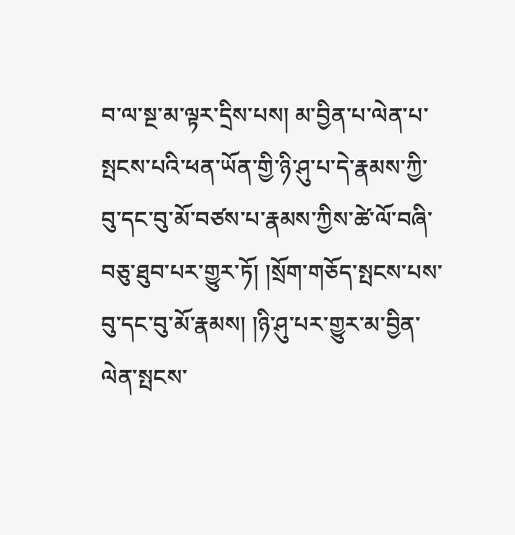བ་ལ་སྔ་མ་ལྟར་དྲིས་པས། མ་བྱིན་པ་ལེན་པ་སྤངས་པའི་ཕན་ཡོན་གྱི་ཉི་ཤུ་པ་དེ་རྣམས་ཀྱི་བུ་དང་བུ་མོ་བཙས་པ་རྣམས་ཀྱིས་ཚེ་ལོ་བཞི་བཅུ་ཐུབ་པར་གྱུར་ཏོ། །སྲོག་གཅོད་སྤངས་པས་བུ་དང་བུ་མོ་རྣམས། །ཉི་ཤུ་པར་གྱུར་མ་བྱིན་ལེན་སྤངས་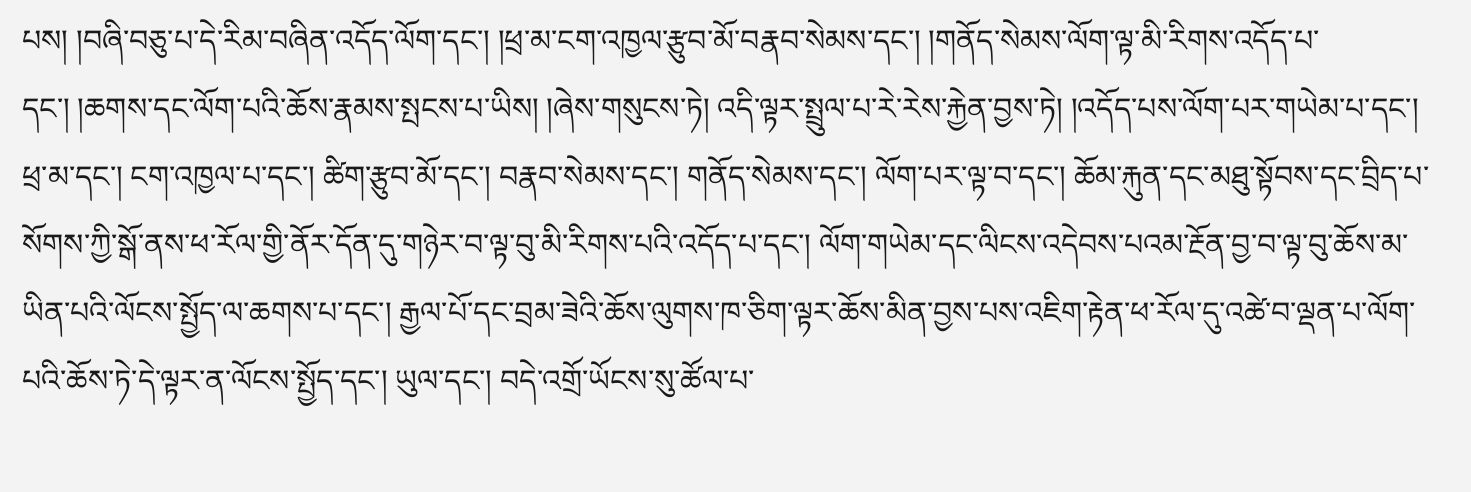པས། །བཞི་བཅུ་པ་དེ་རིམ་བཞིན་འདོད་ལོག་དང་། །ཕྲ་མ་ངག་འཁྱལ་རྩུབ་མོ་བརྣབ་སེམས་དང་། །གནོད་སེམས་ལོག་ལྟ་མི་རིགས་འདོད་པ་དང་། །ཆགས་དང་ལོག་པའི་ཆོས་རྣམས་སྤངས་པ་ཡིས། །ཞེས་གསུངས་ཏེ། འདི་ལྟར་སྤྲུལ་པ་རེ་རེས་རྐྱེན་བྱས་ཏེ། །འདོད་པས་ལོག་པར་གཡེམ་པ་དང་། ཕྲ་མ་དང་། ངག་འཁྱལ་པ་དང་། ཚིག་རྩུབ་མོ་དང་། བརྣབ་སེམས་དང་། གནོད་སེམས་དང་། ལོག་པར་ལྟ་བ་དང་། ཆོམ་རྐུན་དང་མཐུ་སྟོབས་དང་བྲིད་པ་སོགས་ཀྱི་སྒོ་ནས་ཕ་རོལ་གྱི་ནོར་དོན་དུ་གཉེར་བ་ལྟ་བུ་མི་རིགས་པའི་འདོད་པ་དང་། ལོག་གཡེམ་དང་ལིངས་འདེབས་པའམ་རྔོན་བྱ་བ་ལྟ་བུ་ཆོས་མ་ཡིན་པའི་ལོངས་སྤྱོད་ལ་ཆགས་པ་དང་། རྒྱལ་པོ་དང་བྲམ་ཟེའི་ཆོས་ལུགས་ཁ་ཅིག་ལྟར་ཆོས་མིན་བྱས་པས་འཇིག་རྟེན་ཕ་རོལ་དུ་འཚེ་བ་ལྡན་པ་ལོག་པའི་ཆོས་ཏེ་དེ་ལྟར་ན་ལོངས་སྤྱོད་དང་། ཡུལ་དང་། བདེ་འགྲོ་ཡོངས་སུ་ཚོལ་པ་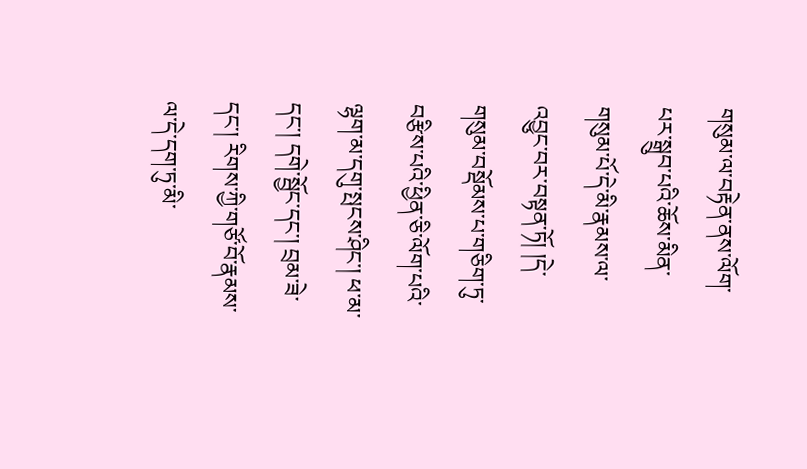གསུམ་ལ་བརྟེན་ནས་ལོག་པར་སྒྲུབ་པའི་ཆོས་མིན་གསུམ་པོ་དེ་མི་རྣམས་ལ་འབྱུང་བར་བསྟན་ཏོ། །དེ་གསུམ་བསྡོམས་པ་གཅིག་ཏུ་བརྩིས་པའི་ཕྱིན་ཅི་ལོག་པའི་ལྷག་མ་དགུ་སྤངས་ཤིང་། ཕ་མ་དང་། དགེ་སྦྱོང་དང་། བྲམ་ཟེ་དང་། རིགས་ཀྱི་གཙོ་བོ་རྣམས་ལ་དེ་དག་ཏུ་མི་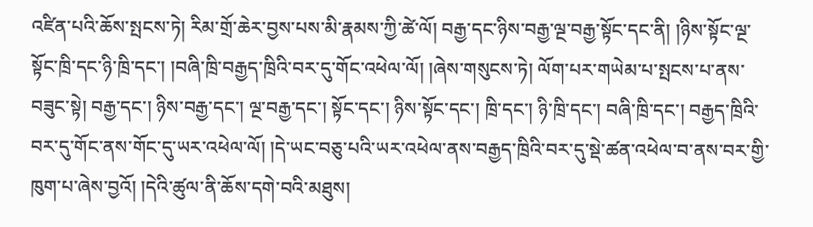འཛིན་པའི་ཆོས་སྤངས་ཏེ། རིམ་གྲོ་ཆེར་བྱས་པས་མི་རྣམས་ཀྱི་ཚེ་ལོ། བརྒྱ་དང་ཉིས་བརྒྱ་ལྔ་བརྒྱ་སྟོང་དང་ནི། །ཉིས་སྟོང་ལྔ་སྟོང་ཁྲི་དང་ཉི་ཁྲི་དང་། །བཞི་ཁྲི་བརྒྱད་ཁྲིའི་བར་དུ་གོང་འཕེལ་ལོ། །ཞེས་གསུངས་ཏེ། ལོག་པར་གཡེམ་པ་སྤངས་པ་ནས་བཟུང་སྟེ། བརྒྱ་དང་། ཉིས་བརྒྱ་དང་། ལྔ་བརྒྱ་དང་། སྟོང་དང་། ཉིས་སྟོང་དང་། ཁྲི་དང་། ཉི་ཁྲི་དང་། བཞི་ཁྲི་དང་། བརྒྱད་ཁྲིའི་བར་དུ་གོང་ནས་གོང་དུ་ཡར་འཕེལ་ལོ། །དེ་ཡང་བཅུ་པའི་ཡར་འཕེལ་ནས་བརྒྱད་ཁྲིའི་བར་དུ་སྡེ་ཚན་འཕེལ་བ་ནས་བར་གྱི་ཁུག་པ་ཞེས་བྱའོ། །དེའི་ཚུལ་ནི་ཆོས་དགེ་བའི་མཐུས།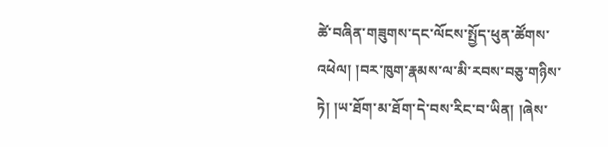ཚེ་བཞིན་གཟུགས་དང་ལོངས་སྤྱོད་ཕུན་ཚོགས་འཕེལ། །བར་ཁུག་རྣམས་ལ་མི་རབས་བཅུ་གཉིས་ཏེ། །ཡ་ཐོག་མ་ཐོག་དེ་བས་རིང་བ་ཡིན། །ཞེས་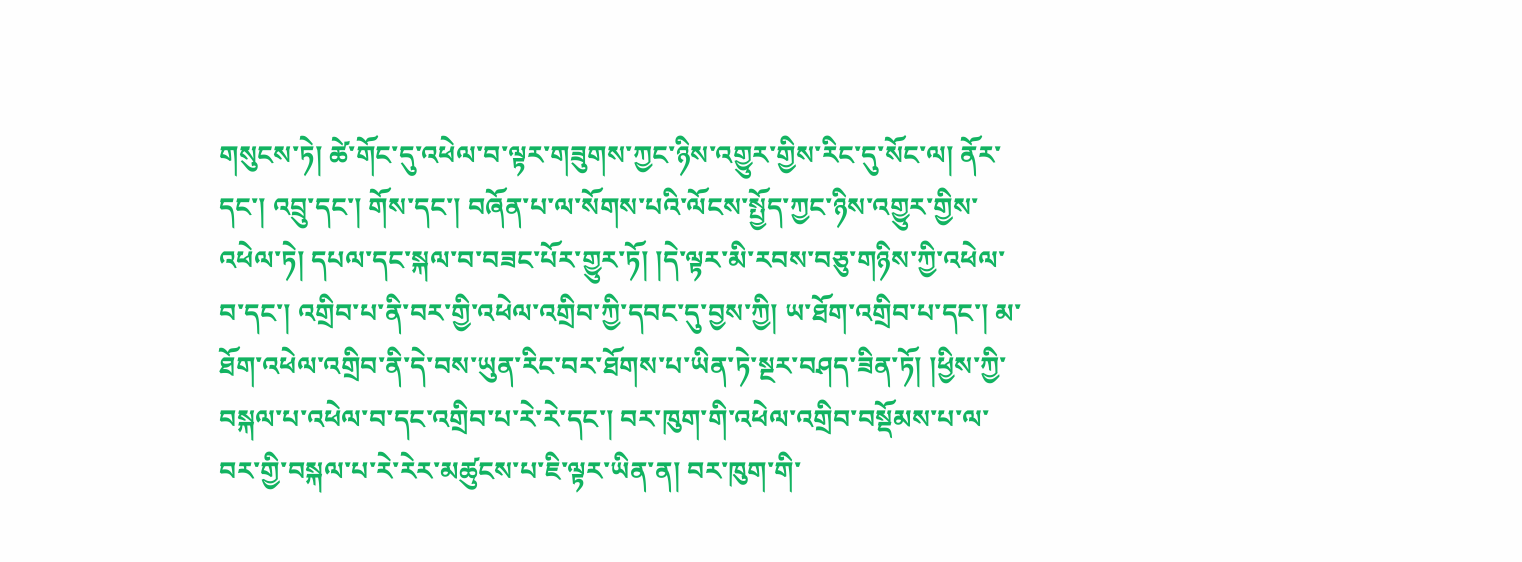གསུངས་ཏེ། ཚེ་གོང་དུ་འཕེལ་བ་ལྟར་གཟུགས་ཀྱང་ཉིས་འགྱུར་གྱིས་རིང་དུ་སོང་ལ། ནོར་དང་། འབྲུ་དང་། གོས་དང་། བཞོན་པ་ལ་སོགས་པའི་ལོངས་སྤྱོད་ཀྱང་ཉིས་འགྱུར་གྱིས་འཕེལ་ཏེ། དཔལ་དང་སྐལ་བ་བཟང་པོར་གྱུར་ཏོ། །དེ་ལྟར་མི་རབས་བཅུ་གཉིས་ཀྱི་འཕེལ་བ་དང་། འགྲིབ་པ་ནི་བར་གྱི་འཕེལ་འགྲིབ་ཀྱི་དབང་དུ་བྱས་ཀྱི། ཡ་ཐོག་འགྲིབ་པ་དང་། མ་ཐོག་འཕེལ་འགྲིབ་ནི་དེ་བས་ཡུན་རིང་བར་ཐོགས་པ་ཡིན་ཏེ་སྔར་བཤད་ཟིན་ཏོ། །ཕྱིས་ཀྱི་བསྐལ་པ་འཕེལ་བ་དང་འགྲིབ་པ་རེ་རེ་དང་། བར་ཁུག་གི་འཕེལ་འགྲིབ་བསྡོམས་པ་ལ་བར་གྱི་བསྐལ་པ་རེ་རེར་མཚུངས་པ་ཇི་ལྟར་ཡིན་ན། བར་ཁུག་གི་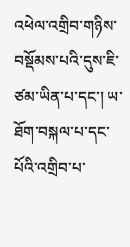འཕེལ་འགྲིབ་གཉིས་བསྡོམས་པའི་དུས་ཇི་ཙམ་ཡིན་པ་དང་། ཡ་ཐོག་བསྐལ་པ་དང་པོའི་འགྲིབ་པ་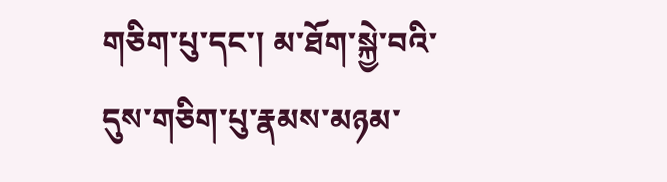གཅིག་པུ་དང་། མ་ཐོག་སྐྱེ་བའི་དུས་གཅིག་པུ་རྣམས་མཉམ་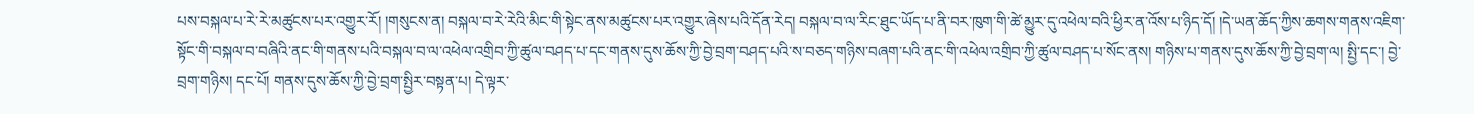པས་བསྐལ་པ་རེ་རེ་མཚུངས་པར་འགྱུར་རོ། །གསུངས་ན། བསྐལ་བ་རེ་རེའི་མིང་གི་སྟེང་ནས་མཚུངས་པར་འགྱུར་ཞེས་པའི་དོན་རེད། བསྐལ་བ་ལ་རིང་ཐུང་ཡོད་པ་ནི་བར་ཁུག་གི་ཚེ་མྱུར་དུ་འཕེལ་བའི་ཕྱིར་ན་འོས་པ་ཉིད་དོ། །དེ་ཡན་ཆོད་ཀྱིས་ཆགས་གནས་འཇིག་སྟོང་གི་བསྐལ་བ་བཞིའི་ནང་གི་གནས་པའི་བསྐལ་བ་ལ་འཕེལ་འགྲིབ་ཀྱི་ཚུལ་བཤད་པ་དང་གནས་དུས་ཆོས་ཀྱི་བྱེ་བྲག་བཤད་པའི་ས་བཅད་གཉིས་བཞག་པའི་ནང་གི་འཕེལ་འགྲིབ་ཀྱི་ཚུལ་བཤད་པ་སོང་ནས། གཉིས་པ་གནས་དུས་ཆོས་ཀྱི་བྱེ་བྲག་ལ། སྤྱི་དང་། བྱེ་བྲག་གཉིས། དང་པོ། གནས་དུས་ཆོས་ཀྱི་བྱེ་བྲག་སྤྱིར་བསྟན་པ། དེ་ལྟར་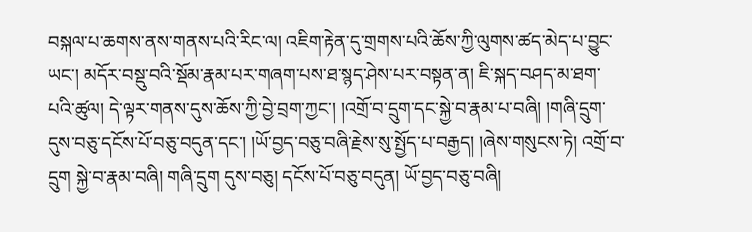བསྐལ་པ་ཆགས་ནས་གནས་པའི་རིང་ལ། འཇིག་རྟེན་དུ་གྲགས་པའི་ཆོས་ཀྱི་ལུགས་ཚད་མེད་པ་བྱུང་ཡང་། མདོར་བསྡུ་བའི་སྡོམ་རྣམ་པར་གཞག་པས་ཐ་སྙད་ཤེས་པར་བསྟན་ན། ཇི་སྐད་བཤད་མ་ཐག་པའི་ཚུལ། དེ་ལྟར་གནས་དུས་ཆོས་ཀྱི་བྱེ་བྲག་ཀྱང་། །འགྲོ་བ་དྲུག་དང་སྐྱེ་བ་རྣམ་པ་བཞི། །གཞི་དྲུག་དུས་བཅུ་དངོས་པོ་བཅུ་བདུན་དང་། །ཡོ་བྱད་བཅུ་བཞི་རྗེས་སུ་སྤྱོད་པ་བརྒྱད། །ཞེས་གསུངས་ཏེ། འགྲོ་བ་དྲུག སྐྱེ་བ་རྣམ་བཞི། གཞི་དྲུག དུས་བཅུ། དངོས་པོ་བཅུ་བདུན། ཡོ་བྱད་བཅུ་བཞི།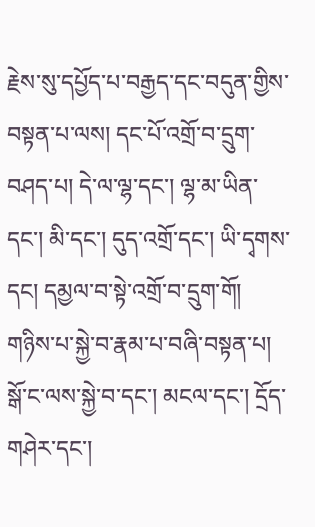རྗེས་སུ་དཔྱོད་པ་བརྒྱད་དང་བདུན་གྱིས་བསྟན་པ་ལས། དང་པོ་འགྲོ་བ་དྲུག་བཤད་པ། དེ་ལ་ལྷ་དང་། ལྷ་མ་ཡིན་དང་། མི་དང་། དུད་འགྲོ་དང་། ཡི་དྭགས་དང། དམྱལ་བ་སྟེ་འགྲོ་བ་དྲུག་གོ། གཉིས་པ་སྐྱེ་བ་རྣམ་པ་བཞི་བསྟན་པ། སྒོ་ང་ལས་སྐྱེ་བ་དང་། མངལ་དང་། དྲོད་གཤེར་དང་།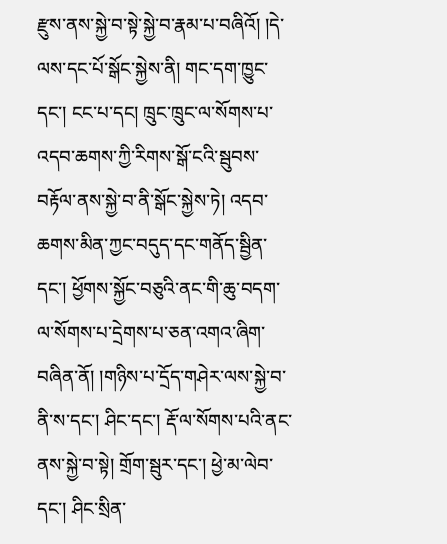རྫུས་ནས་སྐྱེ་བ་སྟེ་སྐྱེ་བ་རྣམ་པ་བཞིའོ། །དེ་ལས་དང་པོ་སྒོང་སྐྱེས་ནི། གང་དག་ཁྱུང་དང་། ངང་པ་དང། ཁྲུང་ཁྲུང་ལ་སོགས་པ་འདབ་ཆགས་ཀྱི་རིགས་སྒོ་ངའི་སྦུབས་བརྟོལ་ནས་སྐྱེ་བ་ནི་སྒོང་སྐྱེས་ཏེ། འདབ་ཆགས་མིན་ཀྱང་བདུད་དང་གནོད་སྦྱིན་དང་། ཕྱོགས་སྐྱོང་བཅུའི་ནང་གི་ཆུ་བདག་ལ་སོགས་པ་དྲེགས་པ་ཅན་འགའ་ཞིག་བཞིན་ནོ། །གཉིས་པ་དྲོད་གཤེར་ལས་སྐྱེ་བ་ནི་ས་དང་། ཤིང་དང་། རྡོ་ལ་སོགས་པའི་ནང་ནས་སྐྱེ་བ་སྟེ། གྲོག་སྦུར་དང་། ཕྱེ་མ་ལེབ་དང་། ཤིང་སྲིན་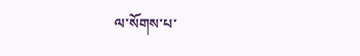ལ་སོགས་པ་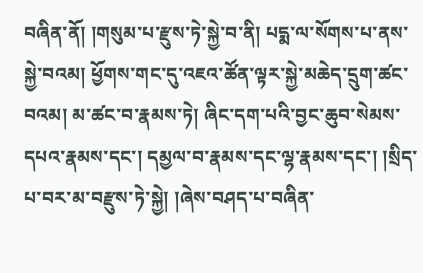བཞིན་ནོ། །གསུམ་པ་རྫུས་ཏེ་སྐྱེ་བ་ནི། པདྨ་ལ་སོགས་པ་ནས་སྐྱེ་བའམ། ཕྱོགས་གང་དུ་འཇའ་ཚོན་ལྟར་སྐྱེ་མཆེད་དྲུག་ཚང་བའམ། མ་ཚང་བ་རྣམས་ཏེ། ཞིང་དག་པའི་བྱང་ཆུབ་སེམས་དཔའ་རྣམས་དང་། དམྱལ་བ་རྣམས་དང་ལྷ་རྣམས་དང་། །སྲིད་པ་བར་མ་བརྫུས་ཏེ་སྐྱེ། །ཞེས་བཤད་པ་བཞིན་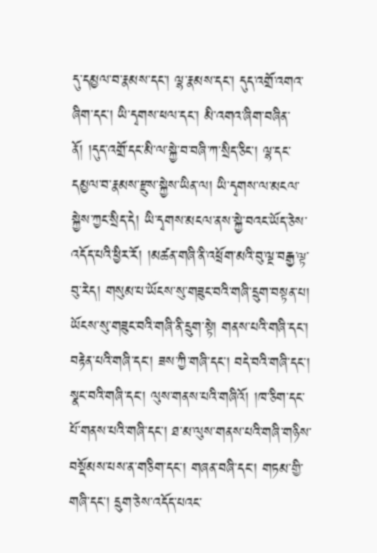དུ་དམྱལ་བ་རྣམས་དང་། ལྷ་རྣམས་དང་། དུད་འགྲོ་འགའ་ཞིག་དང་། ཡི་དྭགས་ཕལ་དང་། མི་འགའ་ཞིག་བཞིན་ནོ། །དུད་འགྲོ་དང་མི་ལ་སྐྱེ་བ་བཞི་ཀ་སྲིད་ཅིང་། ལྷ་དང་དམྱལ་བ་རྣམས་རྫུས་སྐྱེས་ཡིན་ལ། ཡི་དྭགས་ལ་མངལ་སྐྱེས་ཀྱང་སྲིད་དེ། ཡི་དྭགས་མངལ་ནས་སྐྱེ་བའང་ཡོད་ཅེས་འདོད་པའི་ཕྱིར་རོ། །མཚན་གཞི་ནི་འཕྲོག་མའི་བུ་ལྔ་བརྒྱ་ལྟ་བུ་རེད། གསུམ་པ་ཡོངས་སུ་གཟུང་བའི་གཞི་དྲུག་བསྟན་པ། ཡོངས་སུ་གཟུང་བའི་གཞི་ནི་དྲུག་སྟེ། གནས་པའི་གཞི་དང་། བརྟེན་པའི་གཞི་དང་། ཟས་ཀྱི་གཞི་དང་། བདེ་བའི་གཞི་དང་། སྣང་བའི་གཞི་དང་། ལུས་གནས་པའི་གཞིའོ། །ཁ་ཅིག་དང་པོ་གནས་པའི་གཞི་དང་། ཐ་མ་ལུས་གནས་པའི་གཞི་གཉིས་བསྡོམས་པས་ན་གཅིག་དང་། གཞན་བཞི་དང་། གཏམ་གྱི་གཞི་དང་། དྲུག་ཅེས་འདོད་པའང་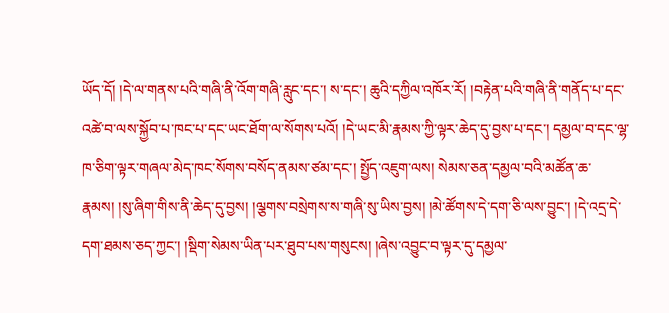ཡོད་དོ། །དེ་ལ་གནས་པའི་གཞི་ནི་འོག་གཞི་རླུང་དང་། ས་དང་། ཆུའི་དཀྱིལ་འཁོར་རོ། །བརྟེན་པའི་གཞི་ནི་གནོད་པ་དང་འཚེ་བ་ལས་སྐྱོབ་པ་ཁང་པ་དང་ཡང་ཐོག་ལ་སོགས་པའོ། །དེ་ཡང་མི་རྣམས་ཀྱི་ལྟར་ཆེད་དུ་བྱས་པ་དང་། དམྱལ་བ་དང་ལྷ་ཁ་ཅིག་ལྟར་གཞལ་མེད་ཁང་སོགས་བསོད་ནམས་ཙམ་དང་། སྤྱོད་འཇུག་ལས། སེམས་ཅན་དམྱལ་བའི་མཚོན་ཆ་རྣམས། །སུ་ཞིག་གིས་ནི་ཆེད་དུ་བྱས། །ལྕགས་བསྲེགས་ས་གཞི་སུ་ཡིས་བྱས། །མེ་ཚོགས་དེ་དག་ཅི་ལས་བྱུང་། །དེ་འདྲ་དེ་དག་ཐམས་ཅད་ཀྱང་། །སྡིག་སེམས་ཡིན་པར་ཐུབ་པས་གསུངས། །ཞེས་འབྱུང་བ་ལྟར་དུ་དམྱལ་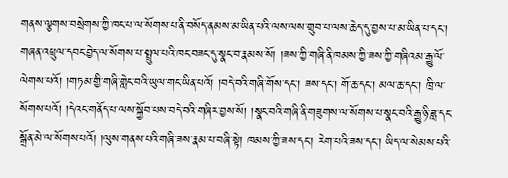གནས་ལྕགས་བསྲེགས་ཀྱི་ཁང་པ་ལ་སོགས་པ་ནི་བསོད་ནམས་མ་ཡིན་པའི་ལས་ལས་གྲུབ་པ་ལས་ཆེད་དུ་བྱས་པ་མ་ཡིན་པ་དང་། གཞན་འཕྲུལ་དབང་བྱེད་ལ་སོགས་པ་སྤྲུལ་པའི་ཁང་བཟང་དུ་སྣང་བ་རྣམས་སོ། །ཟས་ཀྱི་གཞི་ནི་ཁམས་ཀྱི་ཟས་ཀྱི་གཞིའམ་རྒྱུ་ལོ་ལེགས་པའོ། །གཏམ་གྱི་གཞི་གླེང་བའི་ཡུལ་གང་ཡིན་པའོ། །བདེ་བའི་གཞི་གོས་དང་། ཟས་དང་། གོ་ཆ་དང་། མལ་ཆ་དང་། ཁྲི་ལ་སོགས་པའོ། །དེའང་གནོད་པ་ལས་སྐྱོབ་པས་བདེ་བའི་གཞིར་བྱས་སོ། །སྣང་བའི་གཞི་ནི་གཟུགས་ལ་སོགས་པ་སྣང་བའི་རྒྱུ་ཉི་ཟླ་དང་སྒྲོན་མེ་ལ་སོགས་པའོ། །ལུས་གནས་པའི་གཞི་ཟས་རྣམ་པ་བཞི་སྟེ། ཁམས་ཀྱི་ཟས་དང་། རེག་པའི་ཟས་དང་། ཡིད་ལ་སེམས་པའི་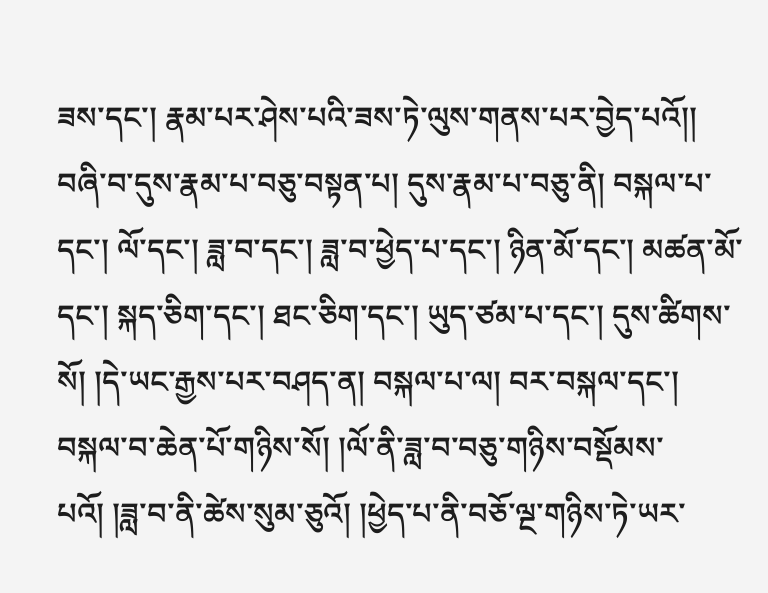ཟས་དང་། རྣམ་པར་ཤེས་པའི་ཟས་ཏེ་ལུས་གནས་པར་བྱེད་པའོ།། བཞི་བ་དུས་རྣམ་པ་བཅུ་བསྟན་པ། དུས་རྣམ་པ་བཅུ་ནི། བསྐལ་པ་དང་། ལོ་དང་། ཟླ་བ་དང་། ཟླ་བ་ཕྱེད་པ་དང་། ཉིན་མོ་དང་། མཚན་མོ་དང་། སྐད་ཅིག་དང་། ཐང་ཅིག་དང་། ཡུད་ཙམ་པ་དང་། དུས་ཚིགས་སོ། །དེ་ཡང་རྒྱས་པར་བཤད་ན། བསྐལ་པ་ལ། བར་བསྐལ་དང་། བསྐལ་བ་ཆེན་པོ་གཉིས་སོ། །ལོ་ནི་ཟླ་བ་བཅུ་གཉིས་བསྡོམས་པའོ། །ཟླ་བ་ནི་ཚེས་སུམ་ཅུའོ། །ཕྱེད་པ་ནི་བཅོ་ལྔ་གཉིས་ཏེ་ཡར་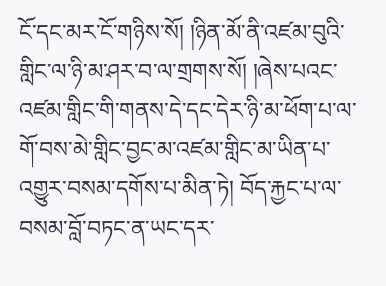ངོ་དང་མར་ངོ་གཉིས་སོ། །ཉིན་མོ་ནི་འཛམ་བུའི་གླིང་ལ་ཉི་མ་ཤར་བ་ལ་གྲགས་སོ། །ཞེས་པའང་འཛམ་གླིང་གི་གནས་དེ་དང་དེར་ཉི་མ་ཕོག་པ་ལ་གོ་བས་མེ་གླིང་བྱང་མ་འཛམ་གླིང་མ་ཡིན་པ་འགྱུར་བསམ་དགོས་པ་མིན་ཏེ། བོད་རྐྱང་པ་ལ་བསམ་བློ་བཏང་ན་ཡང་དར་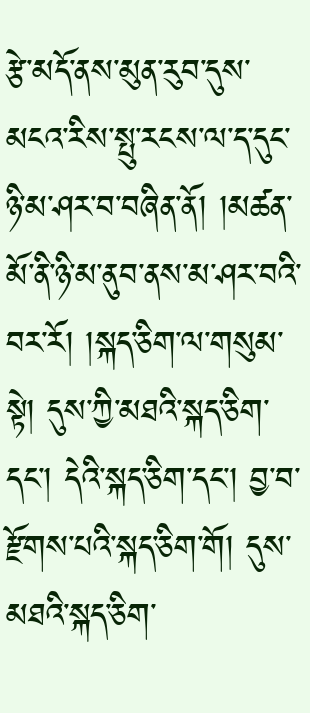རྩེ་མདོ་ནས་མུན་རུབ་དུས་མངའ་རིས་སྤུ་རངས་ལ་ད་དུང་ཉི་མ་ཤར་བ་བཞིན་ནོ། །མཚན་མོ་ནི་ཉི་མ་ནུབ་ནས་མ་ཤར་བའི་བར་རོ། །སྐད་ཅིག་ལ་གསུམ་སྟེ། དུས་ཀྱི་མཐའི་སྐད་ཅིག་དང་། དེའི་སྐད་ཅིག་དང་། བྱ་བ་རྫོགས་པའི་སྐད་ཅིག་གོ། དུས་མཐའི་སྐད་ཅིག་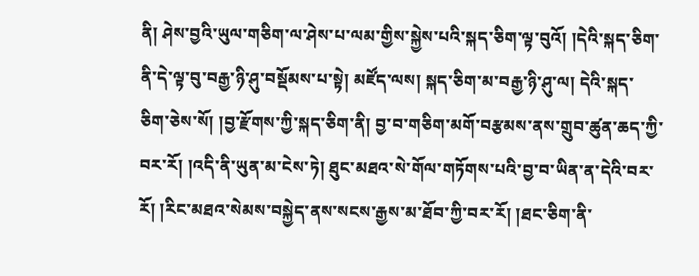ནི། ཤེས་བྱའི་ཡུལ་གཅིག་ལ་ཤེས་པ་ལམ་གྱིས་སྐྱེས་པའི་སྐད་ཅིག་ལྟ་བུའོ། །དེའི་སྐད་ཅིག་ནི་དེ་ལྟ་བུ་བརྒྱ་ཉི་ཤུ་བསྡོམས་པ་སྟེ། མཛོད་ལས། སྐད་ཅིག་མ་བརྒྱ་ཉི་ཤུ་ལ། དེའི་སྐད་ཅིག་ཅེས་སོ། །བྱ་རྫོགས་ཀྱི་སྐད་ཅིག་ནི། བྱ་བ་གཅིག་མགོ་བརྩམས་ནས་གྲུབ་ཚུན་ཆད་ཀྱི་བར་རོ། །འདི་ནི་ཡུན་མ་ངེས་ཏེ། ཐུང་མཐའ་སེ་གོལ་གཏོགས་པའི་བྱ་བ་ཡིན་ན་དེའི་བར་རོ། །རིང་མཐའ་སེམས་བསྐྱེད་ནས་སངས་རྒྱས་མ་ཐོབ་ཀྱི་བར་རོ། །ཐང་ཅིག་ནི་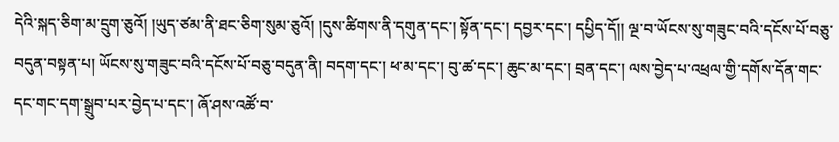དེའི་སྐད་ཅིག་མ་དྲུག་ཅུའོ། །ཡུད་ཙམ་ནི་ཐང་ཅིག་སུམ་ཅུའོ། །དུས་ཚིགས་ནི་དགུན་དང་། སྟོན་དང་། དབྱར་དང་། དཔྱིད་དོ།། ལྔ་བ་ཡོངས་སུ་གཟུང་བའི་དངོས་པོ་བཅུ་བདུན་བསྟན་པ། ཡོངས་སུ་གཟུང་བའི་དངོས་པོ་བཅུ་བདུན་ནི། བདག་དང་། ཕ་མ་དང་། བུ་ཚ་དང་། ཆུང་མ་དང་། བྲན་དང་། ལས་བྱེད་པ་འཕྲལ་གྱི་དགོས་དོན་གང་དང་གང་དག་སྒྲུབ་པར་བྱེད་པ་དང་། ཞོ་ཤས་འཚོ་བ་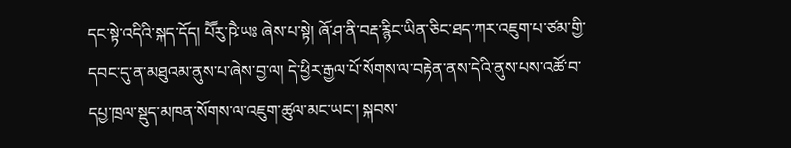དང་སྟེ་འདིའི་སྐད་དོད། པཽརུ་ཥཻ་ཡཿ ཞེས་པ་སྟེ། ཞོ་ཤ་ནི་བརྡ་རྙིང་ཡིན་ཅིང་ཐད་ཀར་འཇུག་པ་ཙམ་གྱི་དབང་དུ་ན་མཐུའམ་ནུས་པ་ཞེས་བྱ་ལ། དེ་ཕྱིར་རྒྱལ་པོ་སོགས་ལ་བརྟེན་ནས་དེའི་ནུས་པས་འཚོ་བ་དཔྱ་ཁྲལ་སྡུད་མཁན་སོགས་ལ་འཇུག་ཚུལ་མང་ཡང་། སྐབས་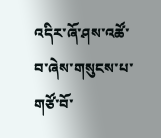འདིར་ཞོ་ཤས་འཚོ་བ་ཞེས་གསུངས་པ་གཙོ་བོ་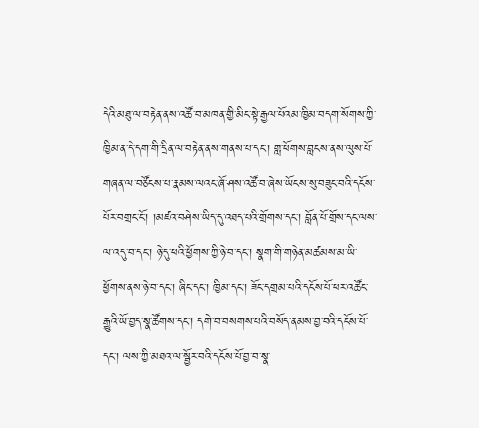དེའི་མཐུ་ལ་བརྟེན་ནས་འཚོ་བ་མཁན་གྱི་མིང་སྟེ་རྒྱལ་པོའམ་ཁྱིམ་བདག་སོགས་ཀྱི་ཁྱིམ་ན་དེ་དག་གི་དྲིན་ལ་བརྟེན་ནས་གནས་པ་དང་། གླ་ཕོགས་བླངས་ནས་ལུས་པོ་གཞན་ལ་བཙོངས་པ་རྣམས་ལའང་ཞོ་ཤས་འཚོ་བ་ཞེས་ཡོངས་སུ་བཟུང་བའི་དངོས་པོར་བགྲང་ངོ་། །མཛའ་བཤེས་ཡིད་དུ་འཐད་པའི་གྲོགས་དང་། བློན་པོ་གྲོས་དང་ལས་ལ་འདུ་བ་དང་། ཉེ་དུ་ཕའི་ཕྱོགས་ཀྱི་ཉེ་བ་དང་། སྣག་གི་གཉེན་མཚམས་མ་ཡི་ཕྱོགས་ནས་ཉེ་བ་དང་། ཞིང་དང་། ཁྱིམ་དང་། ཟོང་དགྲམ་པའི་དངོས་པོ་ཕར་འཚོང་རྒྱུའི་ཡོ་བྱད་སྣ་ཚོགས་དང་། དགེ་བ་བསགས་པའི་བསོད་ནམས་བྱ་བའི་དངོས་པོ་དང་། ལས་ཀྱི་མཐའ་ལ་སྦྱོར་བའི་དངོས་པོ་བྱ་བ་སྣ་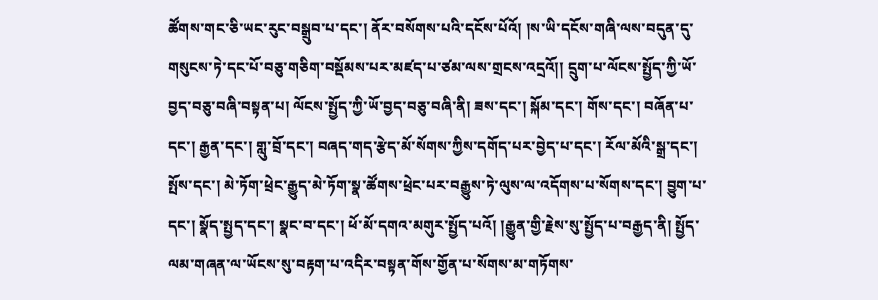ཚོགས་གང་ཅི་ཡང་རུང་བསྒྲུབ་པ་དང་། ནོར་བསོགས་པའི་དངོས་པོའོ། །ས་ཡི་དངོས་གཞི་ལས་བདུན་དུ་གསུངས་ཏེ་དང་པོ་བཅུ་གཅིག་བསྡོམས་པར་མཛད་པ་ཙམ་ལས་གྲངས་འདྲའོ།། དྲུག་པ་ལོངས་སྤྱོད་ཀྱི་ཡོ་བྱད་བཅུ་བཞི་བསྟན་པ། ལོངས་སྤྱོད་ཀྱི་ཡོ་བྱད་བཅུ་བཞི་ནི། ཟས་དང་། སྐོམ་དང་། གོས་དང་། བཞོན་པ་དང་། རྒྱན་དང་། གླུ་བྲོ་དང་། བཞད་གད་རྩེད་མོ་སོགས་ཀྱིས་དགོད་པར་བྱེད་པ་དང་། རོལ་མོའི་སྒྲ་དང་། སྤོས་དང་། མེ་ཏོག་ཕྲེང་རྒྱུད་མེ་ཏོག་སྣ་ཚོགས་ཕྲེང་པར་བརྒྱུས་ཏེ་ལུས་ལ་འདོགས་པ་སོགས་དང་། བྱུག་པ་དང་། སྣོད་སྤྱད་དང་། སྣང་བ་དང་། ཕོ་མོ་དགའ་མགུར་སྤྱོད་པའོ། །རྒྱུན་གྱི་རྗེས་སུ་སྤྱོད་པ་བརྒྱད་ནི། སྤྱོད་ལམ་གཞན་ལ་ཡོངས་སུ་བརྟག་པ་འདིར་བསྟན་གོས་གྱོན་པ་སོགས་མ་གཏོགས་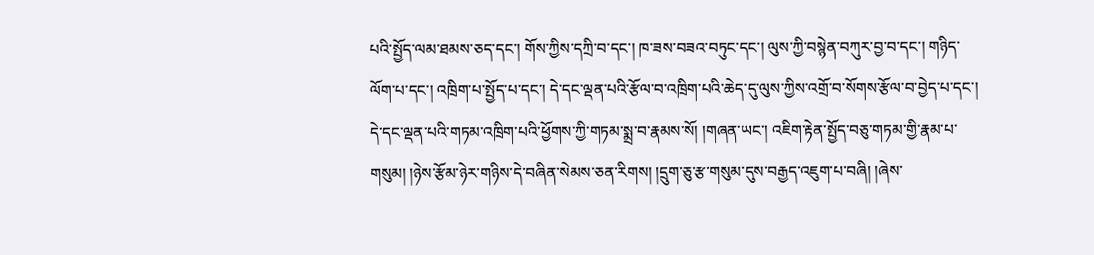པའི་སྤྱོད་ལམ་ཐམས་ཅད་དང་། གོས་ཀྱིས་དཀྲི་བ་དང་། ཁ་ཟས་བཟའ་བཏུང་དང་། ལུས་ཀྱི་བསྙེན་བཀུར་བྱ་བ་དང་། གཉིད་ལོག་པ་དང་། འཁྲིག་པ་སྤྱོད་པ་དང་། དེ་དང་ལྡན་པའི་རྩོལ་བ་འཁྲིག་པའི་ཆེད་དུ་ལུས་ཀྱིས་འགྲོ་བ་སོགས་རྩོལ་བ་བྱེད་པ་དང་། དེ་དང་ལྡན་པའི་གཏམ་འཁྲིག་པའི་ཕྱོགས་ཀྱི་གཏམ་སྨྲ་བ་རྣམས་སོ། །གཞན་ཡང་། འཇིག་རྟེན་སྤྱོད་བཅུ་གཏམ་གྱི་རྣམ་པ་གསུམ། །ཉེས་རྩོམ་ཉེར་གཉིས་དེ་བཞིན་སེམས་ཅན་རིགས། །དྲུག་ཅུ་རྩ་གསུམ་དུས་བརྒྱད་འཇུག་པ་བཞི། །ཞེས་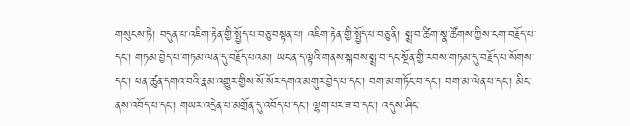གསུངས་ཏེ། བདུན་པ་འཇིག་རྟེན་གྱི་སྤྱོད་པ་བཅུ་བསྟན་པ། འཇིག་རྟེན་གྱི་སྤྱོད་པ་བཅུ་ནི། སྨྲ་བ་ཚིག་སྣ་ཚོགས་ཀྱིས་ངག་བརྗོད་པ་དང་། གཏམ་བྱེད་པ་གཏམ་ལན་དུ་བརྗོད་པའམ། ཡང་ན་ད་ལྟའི་གནས་སྐབས་སྨྲ་བ་དང་སྔོན་གྱི་རབས་གཏམ་དུ་བརྗོད་པ་སོགས་དང་། ཕན་ཚུན་དགའ་བའི་རྣམ་འགྱུར་གྱིས་སོ་སོར་དགའ་མགུར་བྱེད་པ་དང་། བག་མ་གཏོང་བ་དང་། བག་མ་ལེན་པ་དང་། མིང་ནས་འབོད་པ་དང་། གཡར་འདྲེན་པ་མགྲོན་དུ་འབོད་པ་དང་། ལྷག་པར་ཟ་བ་དང་། འདུས་ཤིང་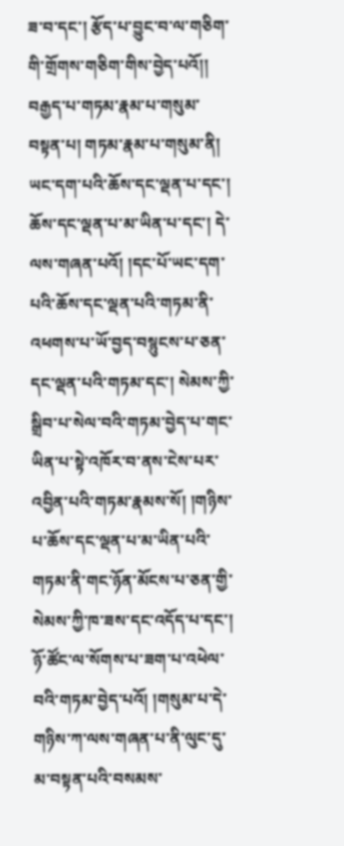ཟ་བ་དང་། རྩོད་པ་བྱུང་བ་ལ་གཅིག་གི་གྲོགས་གཅིག་གིས་བྱེད་པའོ།། བརྒྱད་པ་གཏམ་རྣམ་པ་གསུམ་བསྟན་པ། གཏམ་རྣམ་པ་གསུམ་ནི། ཡང་དག་པའི་ཆོས་དང་ལྡན་པ་དང་། ཆོས་དང་ལྡན་པ་མ་ཡིན་པ་དང་། དེ་ལས་གཞན་པའོ། །དང་པོ་ཡང་དག་པའི་ཆོས་དང་ལྡན་པའི་གཏམ་ནི་འཕགས་པ་ཡོ་བྱད་བསྙུངས་པ་ཅན་དང་ལྡན་པའི་གཏམ་དང་། སེམས་ཀྱི་སྒྲིབ་པ་སེལ་བའི་གཏམ་བྱེད་པ་གང་ཡིན་པ་སྟེ་འཁོར་བ་ནས་ངེས་པར་འབྱིན་པའི་གཏམ་རྣམས་སོ། །གཉིས་པ་ཆོས་དང་ལྡན་པ་མ་ཡིན་པའི་གཏམ་ནི་གང་ཉོན་མོངས་པ་ཅན་གྱི་སེམས་ཀྱི་ཁ་ཟས་དང་འདོད་པ་དང་། ཉོ་ཚོང་ལ་སོགས་པ་ཟག་པ་འཕེལ་བའི་གཏམ་བྱེད་པའོ། །གསུམ་པ་དེ་གཉིས་ཀ་ལས་གཞན་པ་ནི་ལུང་དུ་མ་བསྟན་པའི་བསམས་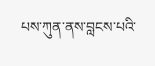པས་ཀུན་ནས་བླངས་པའི་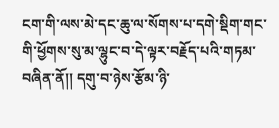ངག་གི་ལས་མེ་དང་ཆུ་ལ་སོགས་པ་དགེ་སྡིག་གང་གི་ཕྱོགས་སུ་མ་ལྷུང་བ་དེ་ལྟར་བརྗོད་པའི་གཏམ་བཞིན་ནོ།། དགུ་བ་ཉེས་རྩོམ་ཉི་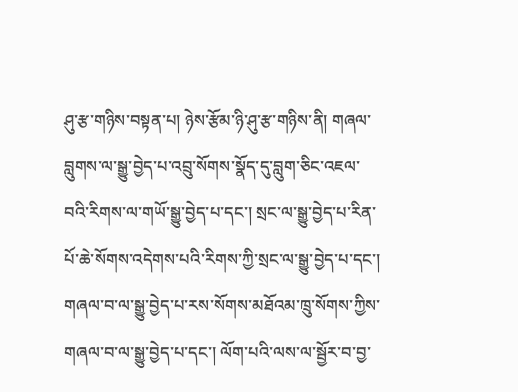ཤུ་རྩ་གཉིས་བསྟན་པ། ཉེས་རྩོམ་ཉི་ཤུ་རྩ་གཉིས་ནི། གཞལ་བླུགས་ལ་སྒྱུ་བྱེད་པ་འབྲུ་སོགས་སྣོད་དུ་བླུག་ཅིང་འཇལ་བའི་རིགས་ལ་གཡོ་སྒྱུ་བྱེད་པ་དང་། སྲང་ལ་སྒྱུ་བྱེད་པ་རིན་པོ་ཆེ་སོགས་འདེགས་པའི་རིགས་ཀྱི་སྲང་ལ་སྒྱུ་བྱེད་པ་དང་། གཞལ་བ་ལ་སྒྱུ་བྱེད་པ་རས་སོགས་མཐོའམ་ཁྲུ་སོགས་ཀྱིས་གཞལ་བ་ལ་སྒྱུ་བྱེད་པ་དང་། ལོག་པའི་ལས་ལ་སྦྱོར་བ་བྱ་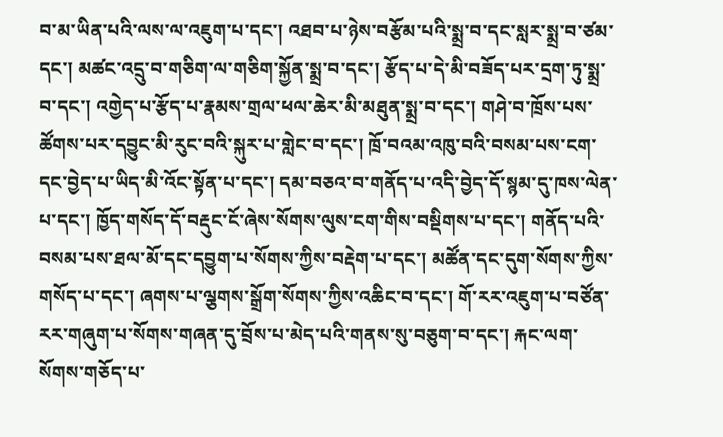བ་མ་ཡིན་པའི་ལས་ལ་འཇུག་པ་དང་། འཐབ་པ་ཉེས་བརྩོམ་པའི་སྨྲ་བ་དང་སླར་སྨྲ་བ་ཙམ་དང་། མཚང་འདྲུ་བ་གཅིག་ལ་གཅིག་སྐྱོན་སྨྲ་བ་དང་། རྩོད་པ་དེ་མི་བཟོད་པར་དྲག་ཏུ་སྨྲ་བ་དང་། འགྱེད་པ་རྩོད་པ་རྣམས་གྲལ་ཕལ་ཆེར་མི་མཐུན་སྨྲ་བ་དང་། གཤེ་བ་ཁྲོས་པས་ཚོགས་པར་དབྱུང་མི་རུང་བའི་སྐུར་པ་གླེང་བ་དང་། ཁྲོ་བའམ་འཁུ་བའི་བསམ་པས་ངག་དང་བྱེད་པ་ཡིད་མི་འོང་སྟོན་པ་དང་། དམ་བཅའ་བ་གནོད་པ་འདི་བྱེད་དོ་སྙམ་དུ་ཁས་ལེན་པ་དང་། ཁྱོད་གསོད་དོ་བརྡུང་ངོ་ཞེས་སོགས་ལུས་ངག་གིས་བསྡིགས་པ་དང་། གནོད་པའི་བསམ་པས་ཐལ་མོ་དང་དབྱུག་པ་སོགས་ཀྱིས་བརྡེག་པ་དང་། མཚོན་དང་དུག་སོགས་ཀྱིས་གསོད་པ་དང་། ཞགས་པ་ལྕགས་སྒྲོག་སོགས་ཀྱིས་འཆིང་བ་དང་། གོ་རར་འཇུག་པ་བཙོན་རར་གཞུག་པ་སོགས་གཞན་དུ་བྲོས་པ་མེད་པའི་གནས་སུ་བཅུག་བ་དང་། རྐང་ལག་སོགས་གཅོད་པ་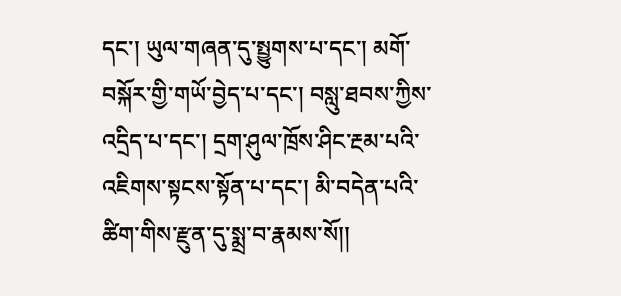དང་། ཡུལ་གཞན་དུ་སྤྱུགས་པ་དང་། མགོ་བསྐོར་གྱི་གཡོ་བྱེད་པ་དང་། བསླུ་ཐབས་ཀྱིས་འདྲིད་པ་དང་། དྲག་ཤུལ་ཁྲོས་ཤིང་རྔམ་པའི་འཇིགས་སྟངས་སྟོན་པ་དང་། མི་བདེན་པའི་ཚིག་གིས་རྫུན་དུ་སྨྲ་བ་རྣམས་སོ།།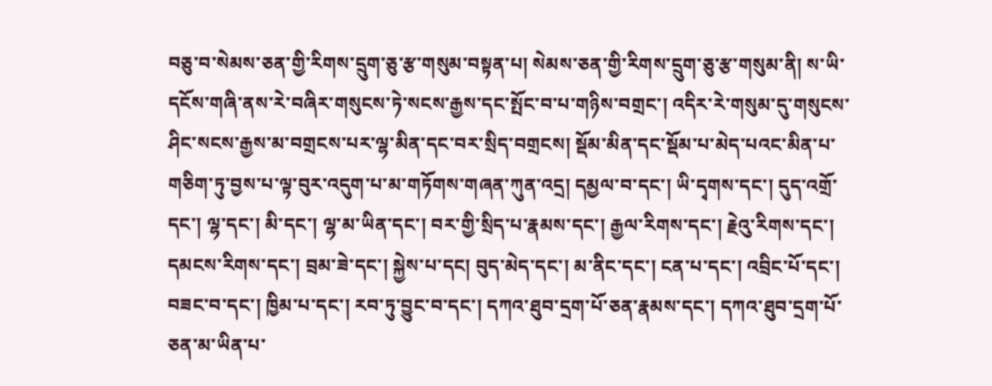བཅུ་བ་སེམས་ཅན་གྱི་རིགས་དྲུག་ཅུ་རྩ་གསུམ་བསྟན་པ། སེམས་ཅན་གྱི་རིགས་དྲུག་ཅུ་རྩ་གསུམ་ནི། ས་ཡི་དངོས་གཞི་ནས་རེ་བཞིར་གསུངས་ཏེ་སངས་རྒྱས་དང་སྤོང་བ་པ་གཉིས་བགྲང་། འདིར་རེ་གསུམ་དུ་གསུངས་ཤིང་སངས་རྒྱས་མ་བགྲངས་པར་ལྷ་མིན་དང་བར་སྲིད་བགྲངས། སྡོམ་མིན་དང་སྡོམ་པ་མེད་པའང་མིན་པ་གཅིག་ཏུ་བྱས་པ་ལྟ་བུར་འདུག་པ་མ་གཏོགས་གཞན་ཀུན་འདྲ། དམྱལ་བ་དང་། ཡི་དྭགས་དང་། དུད་འགྲོ་དང་། ལྷ་དང་། མི་དང་། ལྷ་མ་ཡིན་དང་། བར་གྱི་སྲིད་པ་རྣམས་དང་། རྒྱལ་རིགས་དང་། རྗེའུ་རིགས་དང་། དམངས་རིགས་དང་། བྲམ་ཟེ་དང་། སྐྱེས་པ་དང། བུད་མེད་དང་། མ་ནིང་དང་། ངན་པ་དང་། འབྲིང་པོ་དང་། བཟང་བ་དང་། ཁྱིམ་པ་དང་། རབ་ཏུ་བྱུང་བ་དང་། དཀའ་ཐུབ་དྲག་པོ་ཅན་རྣམས་དང་། དཀའ་ཐུབ་དྲག་པོ་ཅན་མ་ཡིན་པ་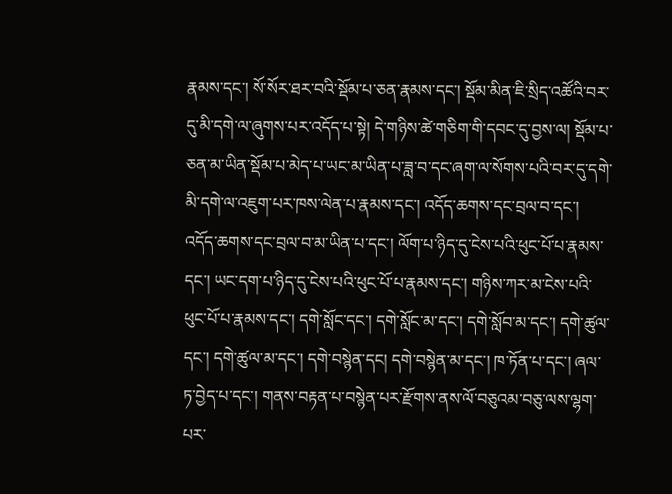རྣམས་དང་། སོ་སོར་ཐར་བའི་སྡོམ་པ་ཅན་རྣམས་དང་། སྡོམ་མིན་ཇི་སྲིད་འཚོའི་བར་དུ་མི་དགེ་ལ་ཞུགས་པར་འདོད་པ་སྟེ། དེ་གཉིས་ཚེ་གཅིག་གི་དབང་དུ་བྱས་ལ། སྡོམ་པ་ཅན་མ་ཡིན་སྡོམ་པ་མེད་པ་ཡང་མ་ཡིན་པ་ཟླ་བ་དང་ཞག་ལ་སོགས་པའི་བར་དུ་དགེ་མི་དགེ་ལ་འཇུག་པར་ཁས་ལེན་པ་རྣམས་དང་། འདོད་ཆགས་དང་བྲལ་བ་དང་། འདོད་ཆགས་དང་བྲལ་བ་མ་ཡིན་པ་དང་། ལོག་པ་ཉིད་དུ་ངེས་པའི་ཕུང་པོ་པ་རྣམས་དང་། ཡང་དག་པ་ཉིད་དུ་ངེས་པའི་ཕུང་པོ་པ་རྣམས་དང་། གཉིས་ཀར་མ་ངེས་པའི་ཕུང་པོ་པ་རྣམས་དང་། དགེ་སློང་དང་། དགེ་སློང་མ་དང་། དགེ་སློབ་མ་དང་། དགེ་ཚུལ་དང་། དགེ་ཚུལ་མ་དང་། དགེ་བསྙེན་དང། དགེ་བསྙེན་མ་དང་། ཁ་ཏོན་པ་དང་། ཞལ་ཏ་བྱེད་པ་དང་། གནས་བརྟན་པ་བསྙེན་པར་རྫོགས་ནས་ལོ་བཅུའམ་བཅུ་ལས་ལྷག་པར་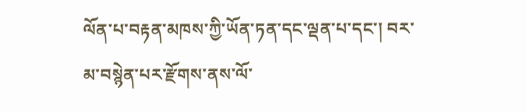ལོན་པ་བརྟན་མཁས་ཀྱི་ཡོན་ཏན་དང་ལྡན་པ་དང་། བར་མ་བསྙེན་པར་རྫོགས་ནས་ལོ་